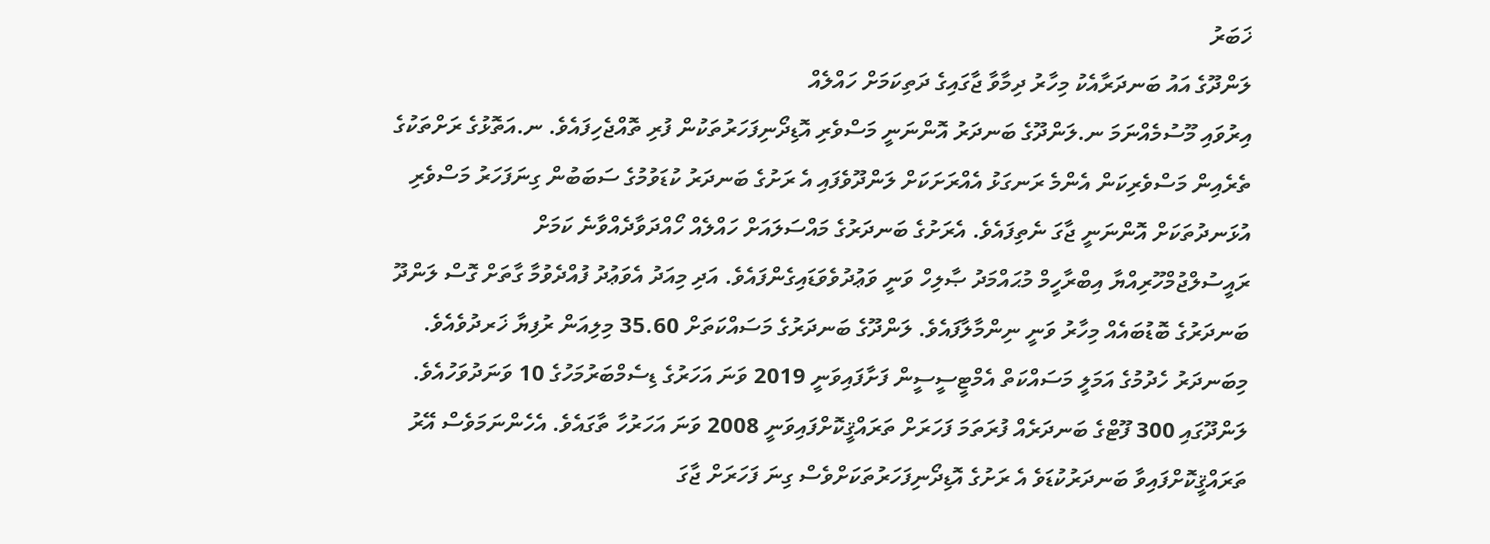ޚަބަރު
ލަންދޫގެ އައު ބަނދަރާއެކު މިހާރު ދިމާވާ ޖާގައިގެ ދަތިކަމަށް ހައްލެއް
އިރުވައި މޫސުމެއްނަމަ ނ.ލަންދޫގެ ބަނދަރު އޮންނަނީ މަސްވެރި އޮޑިދޯނިފަހަރުތަކުން ފުރި ތޮއްޖެހިފައެވެ. ނ.އަތޮޅުގެ ރަށްތަކުގެ ތެރެއިން މަސްވެރިކަން އެންމެ ރަނގަޅު އެއްރަށަކަށް ލަންދޫވެފައި އެ ރަށުގެ ބަނދަރު ކުޑަވުމުގެ ސަބަބުން ގިނަފަހަރު މަސްވެރި އުޅަނދުތަކަށް އޮންނަނީ ޖާގަ ނެތިފައެވެ. އެރަށުގެ ބަނދަރުގެ މައްސަލައަށް ހައްލެއް ހޯއްދަވާދެއްވާނެ ކަމަށް ރައީސުލްޖުމްހޫރިއްޔާ އިބްރާހީމް މުޙައްމަދު ޞާލިހް ވަނީ ވަޢުދުވެވަޑައިގެންފައެވެ. އަދި މިއަދު އެވަޢުދު ފުއްދެވުމާ ގާތަށް ގޮސް ލަންދޫ ބަނދަރުގެ ބޮޑުބައެއް މިހާރު ވަނީ ނިންމާލާފައެވެ. ލަންދޫގެ ބަނދަރުގެ މަސައްކަތަށް 35.60 މިލިއަން ރުފިޔާ ޚަރދުވެއެވެ. މިބަނދަރު ހެދުމުގެ އަމަލީ މަސައްކަތް އެމްޓީސީސީން ފަށާފައިވަނީ 2019 ވަނަ އަހަރުގެ ޑިސެމްބަރުމަހުގެ 10 ވަނަދުވަހުއެވެ.
ލަންދޫގައި 300 ފޫޓްގެ ބަނދަރެއް ފުރަތަމަ ފަހަރަށް ތަރައްޤީކޮށްފައިވަނީ 2008 ވަނަ އަހަރުހާ ތާގައެވެ. އެހެންނަމަވެސް އޭރު ތަރައްޤީކޮށްފައިވާ ބަނދަރުކުޑަވެ އެ ރަށުގެ އޮޑިދޯނިފަހަރުތަކަށްވެސް ގިނަ ފަހަރަށް ޖާގަ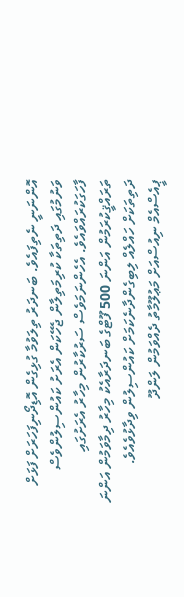އޮންނަނީ ނެތިފައެވެ. ބަނދަރު ތިލަވުމާ ގުޅިގެން އޮޑިދޯނިފަހަރަށް ފަޅަށް ވަނުމުގައި ދަތިތަކާ ކުރިމަތިލާން ޖެހޭކަން އެރަށު ކައުންސިލުންވެސް ފާހަގަކުރައްވައެވެ. އެހެންނަމަވެސް ސަރުކާރުން މިހާރު އެރަށުގައި ތަރައްޤީކުރަމުން އަންނަ 500 ފޫޓްގެ ބަނދަރާއެކު މިހާރު ދިމާވަމުން އަންނަ ދަތިތަކަށް ހައްލެއް ލިބިގެންދާނެކަމަށް ކައުންސިލުން ވިދާޅުވެއެވެ.
ޕީއެސްއެމް ނިއުސްއަށް މަޢުލޫމާތު ދެއްވަމުން ލަންދޫ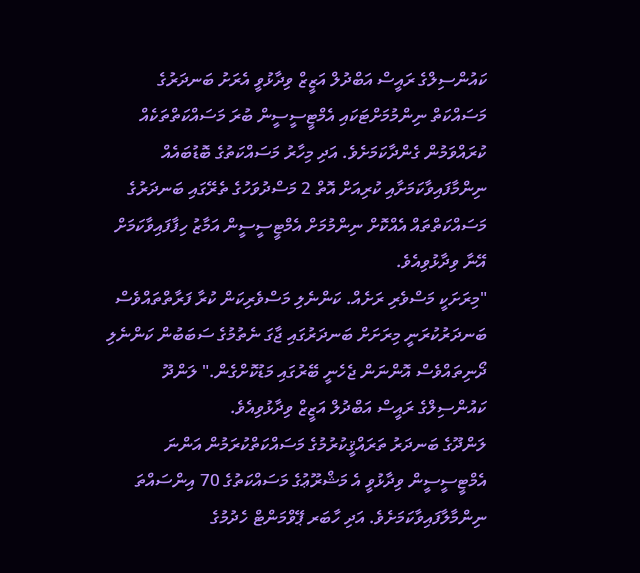ކައުންސިލްގެ ރައީސް އަބްދުލް އަޒީޒް ވިދާޅުވީ އެރަށު ބަނދަރުގެ މަސައްކަތް ނިންމުމަށްޓަކައި އެމްޓީސީސީން ބުރަ މަސައްކަތްތަކެއް ކުރައްވަމުން ގެންދާކަމަށެވެ. އަދި މިހާރު މަސައްކަތުގެ ބޮޑުބައެއް ނިންމާފައިވާކަމަށާއި ކުރިއަށް އޮތް 2 މަސްދުވަހުގެ ތެރޭގައި ބަނދަރުގެ މަސައްކަތްތައް އެއްކޮށް ނިންމުމަށް އެމްޓީސީސީން އަމާޒު ހިފާފައިވާކަމަށް އޭނާ ވިދާޅުވިއެވެ.
"މިރަށަކީ މަސްވެރި ރަށެއް. ކަންނެލި މަސްވެރިކަން ކުރާ ފަރާތްތައްވެސް ބަނދަރުކުރަނީ މިރަށަށް ބަނދަރުގައި ޖާގަ ނެތުމުގެ ސަބަބުން ކަންނެލި ދޯނިތައްވެސް އޮންނަން ޖެހެނީ ބޭރުގައި މަޑުކޮށްގެން." ލަންދޫ ކައުންސިލްގެ ރައީސް އަބްދުލް އަޒީޒް ވިދާޅުވިއެވެ.
ލަންދޫގެ ބަނދަރު ތަރައްޤީކުރުމުގެ މަސައްކަތްކުރަމުން އަންނަ އެމްޓީސީސީން ވިދާޅުވީ އެ މަޝްރޫޢުގެ މަސައްކަތުގެ 70 އިންސައްތަ ނިންމާލާފައިވާކަމަށެވެ. އަދި ހާބަރ ޕޭވްމަންޓް ހެދުމުގެ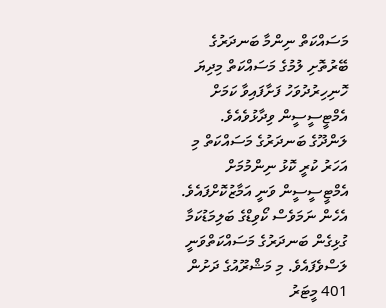މަސައްކަތް ނިންމާ ބަނދަރުގެ ބޭރުތޮށި ލުމުގެ މަސައްކަތް މިދިޔަ ހޮނިހިރުދުވަހު ފަށާފައިވާ ކަމަށް އެމްޓީސީސީން ވިދާޅުވެއެވެ.
ލަންދޫގެ ބަނދަރުގެ މަސައްކަތް މި އަހަރު ކުރީ ކޮޅު ނިންމުމަށް އެމްޓީސީސީން ވަނީ އަމާޒުކޮށްފައެވެ. އެހެން ނަމަވެސް ކޯވިޑްގެ ބަލިމަޑުކަމާ ގުޅިގެން ބަނދަރުގެ މަސައްކަތްވަނީ ލަސްވެފައެވެ. މި މަޝްރޫއުގެ ދަށުން 401 މީޓަރު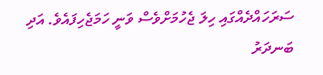ސަރަހައްދެއްގައި ހިލަ ޖެހުމަށްވެސް ވަނީ ހަމަޖެހިފައެވެ. އަދި ބަނދަރު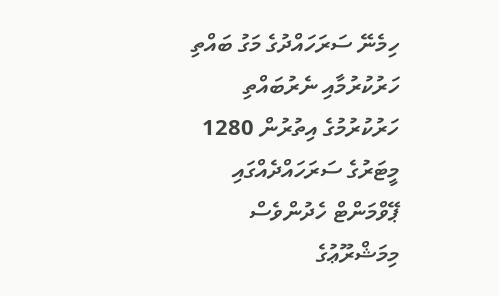ހިމެނޭ ސަރަހައްދުގެ މަގު ބައްތި ހަރުކުރުމާއި ނެރުބައްތި ހަރުކުރުމުގެ އިތުރުން 1280 މީޓަރުގެ ސަރަހައްދެއްގައި ޕޭވްމަންޓް ހެދުންވެސް މިމަޝްރޫޢުގެ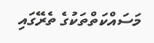މަސައްކަތްތަކުގެ ތެރޭގައި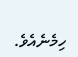ހިމެނެއެވެ.